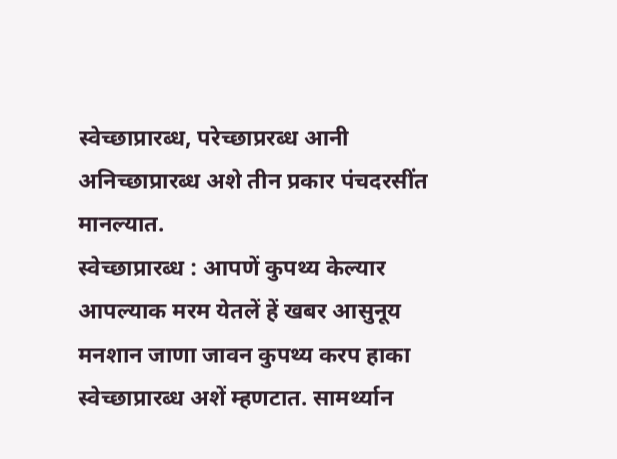स्वेच्छाप्रारब्ध, परेच्छाप्ररब्ध आनी अनिच्छाप्रारब्ध अशे तीन प्रकार पंचदरसींत मानल्यात.
स्वेच्छाप्रारब्ध : आपणें कुपथ्य केल्यार आपल्याक मरम येतलें हें खबर आसुनूय मनशान जाणा जावन कुपथ्य करप हाका स्वेच्छाप्रारब्ध अशें म्हणटात. सामर्थ्यान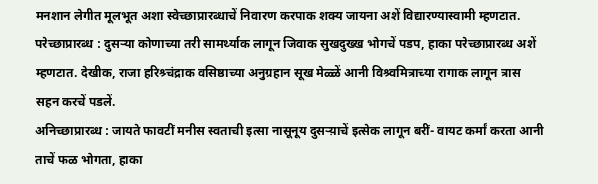मनशान लेगीत मूलभूत अशा स्वेच्छाप्रारब्धाचें निवारण करपाक शक्य जायना अशें विद्यारण्यास्वामी म्हणटात.
परेच्छाप्रारब्ध : दुसऱ्या कोणाच्या तरी सामर्थ्याक लागून जिवाक सुखदुख्ख भोगचें पडप, हाका परेच्छाप्रारब्ध अशें म्हणटात. देखीक, राजा हरिश्र्चंद्राक वसिष्ठाच्या अनुग्रहान सूख मेळ्ळें आनी विश्र्वमित्राच्या रागाक लागून त्रास सहन करचें पडलें.
अनिच्छाप्रारब्ध : जायते फावटीं मनीस स्वताची इत्सा नासूनूय दुसऱ्य़ाचें इत्सेक लागून बरीं- वायट कर्मां करता आनी ताचें फळ भोगता, हाका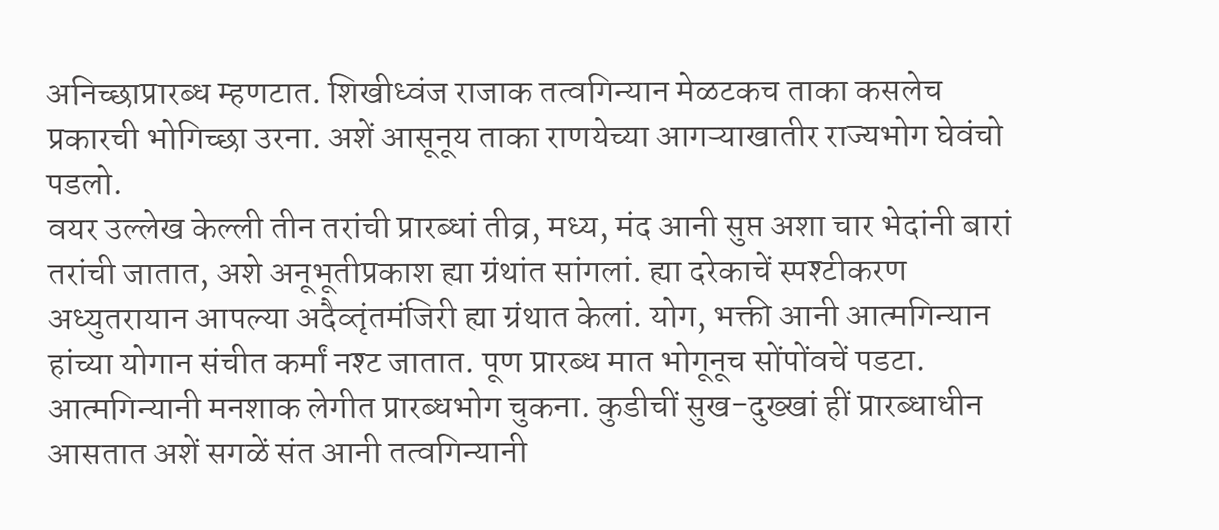अनिच्छाप्रारब्ध म्हणटात. शिखीध्वंज राजाक तत्वगिन्यान मेळटकच ताका कसलेच प्रकारची भोगिच्छा उरना. अशें आसूनूय ताका राणयेच्या आगऱ्याखातीर राज्यभोग घेवंचो पडलो.
वयर उल्लेख केल्ली तीन तरांची प्रारब्धां तीव्र, मध्य, मंद आनी सुप्त अशा चार भेदांनी बारां तरांची जातात, अशे अनूभूतीप्रकाश ह्या ग्रंथांत सांगलां. ह्या दरेकाचें स्पश्टीकरण अध्युतरायान आपल्या अदैव्तृंतमंजिरी ह्या ग्रंथात केलां. योग, भक्ती आनी आत्मगिन्यान हांच्या योगान संचीत कर्मां नश्ट जातात. पूण प्रारब्ध मात भोगूनूच सोंपोंवचें पडटा. आत्मगिन्यानी मनशाक लेगीत प्रारब्धभोग चुकना. कुडीचीं सुख-दुख्खां हीं प्रारब्धाधीन आसतात अशें सगळें संत आनी तत्वगिन्यानी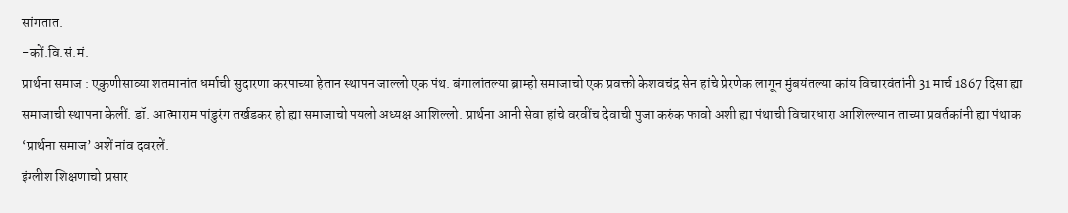सांगतात.
-कों.वि.सं.मं.
प्रार्थना समाज : एकुणीसाव्या शतमानांत धर्माची सुदारणा करपाच्या हेतान स्थापन जाल्लो एक पंथ. बंगालांतल्या ब्राम्हो समाजाचो एक प्रवक्तो केशवचंद्र सेन हांचे प्रेरणेक लागून मुंबयंतल्या कांय विचारवंतांनी 31 मार्च 1867 दिसा ह्या समाजाची स्थापना केलीं. डॉ. आत्माराम पांडुरंग तर्खडकर हो ह्या समाजाचो पयलो अध्यक्ष आशिल्लो. प्रार्थना आनी सेवा हांचे वरवींच देवाची पुजा करुंक फावो अशी ह्या पंथाची विचारधारा आशिल्ल्यान ताच्या प्रवर्तकांनी ह्या पंथाक ‘प्रार्थना समाज’ अशें नांव दवरलें.
इंग्लीश शिक्षणाचो प्रसार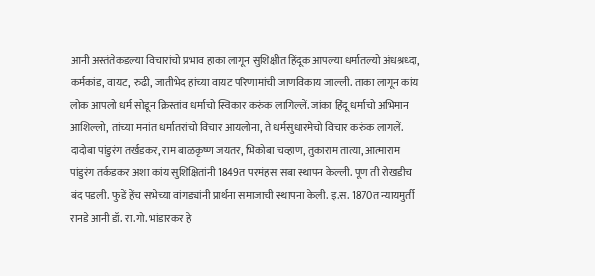आनी अस्तंतेकडल्या विचारांचो प्रभाव हाका लागून सुशिक्षीत हिंदूक आपल्या धर्मातल्यो अंधश्रध्दा, कर्मकांड, वायट, रुढी, जातीभेद हांच्या वायट परिणामांची जाणविकाय जाल्ली. ताका लागून कांय लोक आपलो धर्म सोडून क्रिस्तांव धर्माचो स्विकार करुंक लागिल्लें. जांका हिंदू धर्माचो अभिमान आशिल्लो, तांच्या मनांत धर्मातरांचो विचार आयलोना, ते धर्मसुधारमेचो विचार करुंक लागलें. दादोबा पांडुरंग तर्खडकर, राम बाळकृष्ण जयतर, भिकोबा चव्हाण, तुकाराम तात्या, आत्माराम पांडुरंग तर्कडकर अशा कांय सुशिक्षितांनी 1849त परमंहस सबा स्थापन केल्ली. पूण ती रोखडीच बंद पडली. फुडें हेंच सभेच्या वांगड्यांनी प्रार्थना समाजाची स्थापना केली. इ.स. 1870त न्यायमुर्ती रानडे आनी डॉ. रा.गो. भांडारकर हे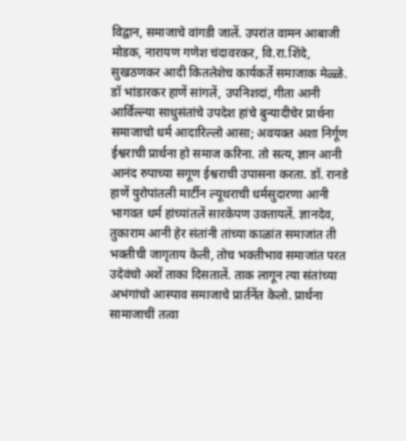विद्वान, समाजाचे वांगडी जालें. उपरांत वामन आबाजी मोडक, नारायण गणेश चंदावरकर, वि.रा.शिंदे, सुखठणकर आदी कितलेशेच कार्यकर्ते समाजाक मेळ्ळे.
डॉ भांडारकर हाणें सांगलें, उपनिशदां, गीता आनी आर्विल्ल्या साधुसंतांचे उपदेश हांचे बुन्यादीचेर प्रार्थना समाजाचो धर्म आदारिल्लो आसा; अवयक्त अशा निर्गूण ईश्वराची प्रार्थना हो समाज करिना. तो सत्य, ज्ञान आनी आनंद रुपाच्या सगूण ईश्वराची उपासना करता. डॉ. रानडे हाणें युरोपांतली मार्टीन ल्यूथराची धर्मसुदारणा आनी भागवत धर्म हांच्यांतलें सारकेपण उक्तायलें. ज्ञानदेव, तुकाराम आनी हेर संतांनी तांच्या काळांत समाजांत ती भक्तीची जागृताय केली, तोच भक्तीभाव समाजांत परत उदेवंचो अशें ताका दिसतालें. ताक लागून त्या संतांच्या अभंगांचो आस्पाव समाजाचे प्रार्तनेंत केलो. प्रार्थना सामाजाचीं तत्वा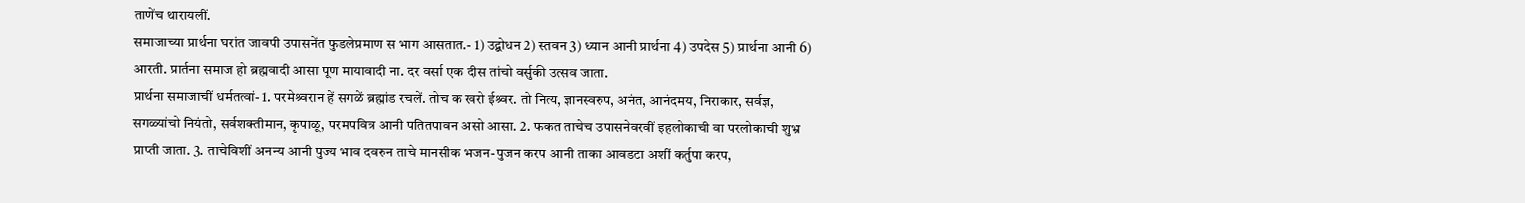ताणेंच थारायलीं.
समाजाच्या प्रार्थना घरांत जावपी उपासनेंत फुडलेप्रमाण स भाग आसतात.- 1) उद्बोधन 2) स्तवन 3) ध्यान आनी प्रार्थना 4) उपदेस 5) प्रार्थना आनी 6) आरती. प्रार्तना समाज हो ब्रह्मवादी आसा पूण मायावादी ना. दर वर्सा एक दीस तांचो वर्सुकी उत्सव जाता.
प्रार्थना समाजाचीं धर्मतत्वां- 1. परमेश्र्वरान हें सगळें ब्रह्मांड रचलें. तोच क खरो ईश्र्वर. तो नित्य, ज्ञानस्वरुप, अनंत, आनंदमय, निराकार, सर्वज्ञ, सगळ्यांचो नियंतो, सर्वशक्तीमान, कृपाळू, परमपवित्र आनी पतितपावन असो आसा. 2. फकत ताचेच उपासनेवरवीं इहलोकाची वा परलोकाची शुभ्र प्राप्ती जाता. 3. ताचेविशीं अनन्य आनी पुज्य भाव दवरुन ताचे मानसीक भजन-पुजन करप आनी ताका आवडटा अशीं कर्तुपा करप,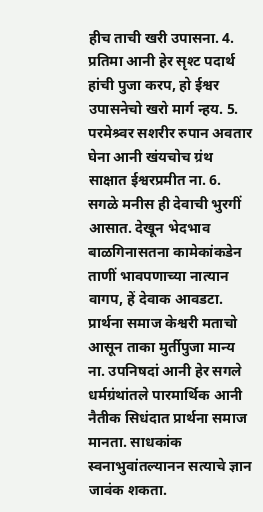हीच ताची खरी उपासना. 4. प्रतिमा आनी हेर सृश्ट पदार्थ हांची पुजा करप, हो ईश्वर उपासनेचो खरो मार्ग न्हय. 5. परमेश्र्वर सशरीर रुपान अवतार घेना आनी खंयचोच ग्रंथ साक्षात ईश्वरप्रमीत ना. 6. सगळे मनीस ही देवाची भुरगीं आसात. देखून भेदभाव बाळगिनासतना कामेकांकडेन ताणीं भावपणाच्या नात्यान वागप, हें देवाक आवडटा. प्रार्थना समाज केश्वरी मताचो आसून ताका मुर्तीपुजा मान्य ना. उपनिषदां आनी हेर सगले धर्मग्रंथांतले पारमार्थिक आनी नैतीक सिधंदात प्रार्थना समाज मानता. साधकांक स्वनाभुवांतल्यानन सत्याचे ज्ञान जावंक शकता.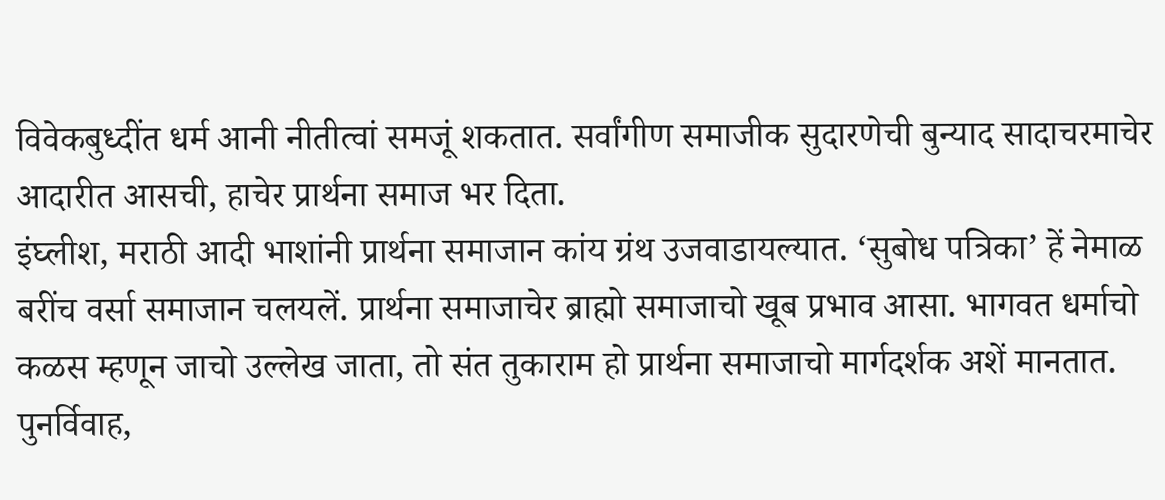विवेकबुध्दींत धर्म आनी नीतीत्वां समजूं शकतात. सर्वांगीण समाजीक सुदारणेची बुन्याद सादाचरमाचेर आदारीत आसची, हाचेर प्रार्थना समाज भर दिता.
इंघ्लीश, मराठी आदी भाशांनी प्रार्थना समाजान कांय ग्रंथ उजवाडायल्यात. ‘सुबोध पत्रिका’ हें नेमाळ बरींच वर्सा समाजान चलयलें. प्रार्थना समाजाचेर ब्राह्मो समाजाचो खूब प्रभाव आसा. भागवत धर्माचो कळस म्हणून जाचो उल्लेख जाता, तो संत तुकाराम हो प्रार्थना समाजाचो मार्गदर्शक अशें मानतात.
पुनर्विवाह,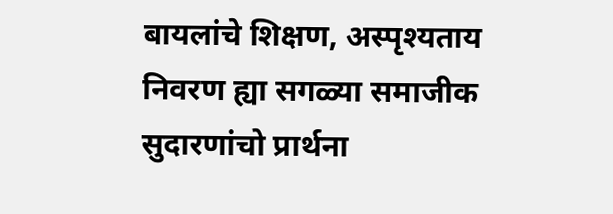बायलांचे शिक्षण, अस्पृश्यताय निवरण ह्या सगळ्या समाजीक सुदारणांचो प्रार्थना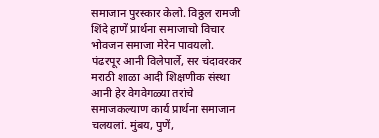समाजान पुरस्कार केलो. विठ्ठल रामजी शिंदे हाणें प्रार्थना समाजाचो विचार भोवजन समाजा मेरेन पावयलो.
पंढरपूर आनी विलेपार्ले, सर चंदावरकर मराठी शाळा आदी शिक्षणीक संस्था आनी हेर वेगवेगळ्या तरांचे समाजकल्याण कार्य प्रार्थना समाजान चलयलां. मुंबय, पुणें,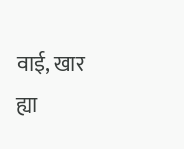वाई, खार ह्या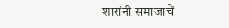शारांनी समाजाचें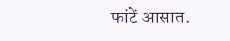फांटें आसात.